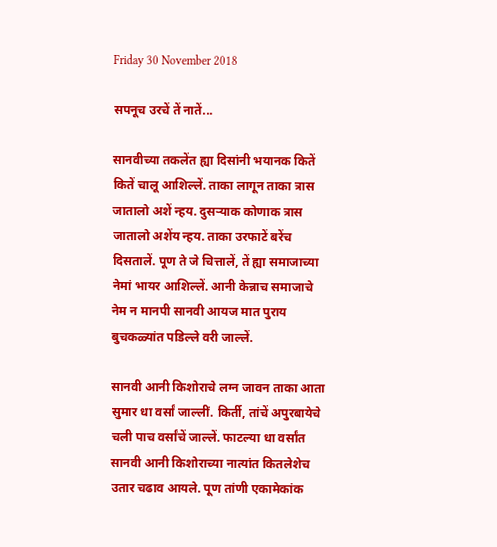Friday 30 November 2018

सपनूच उरचें तें नातें...

सानवीच्या तकलेंत ह्या दिसांनी भयानक कितें कितें चालू आशिल्लें. ताका लागून ताका त्रास जातालो अशें न्हय. दुसऱ्याक कोणाक त्रास जातालो अशेंय न्हय. ताका उरफाटें बरेंच दिसतालें. पूण ते जे चित्तालें, तें ह्या समाजाच्या नेमां भायर आशिल्लें. आनी केन्नाच समाजाचे नेम न मानपी सानवी आयज मात पुराय बुचकळ्यांत पडिल्ले वरी जाल्लें.

सानवी आनी किशोराचे लग्न जावन ताका आता सुमार धा वर्सां जाल्लीं. किर्ती, तांचें अपुरबायेचे चली पाच वर्सांचें जाल्लें. फाटल्या धा वर्सांत सानवी आनी किशोराच्या नात्यांत कितलेशेच उतार चढाव आयले. पूण तांणी एकामेकांक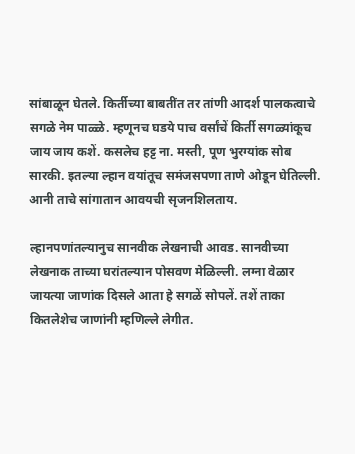सांबाळून घेतले. किर्तीच्या बाबतींत तर तांणी आदर्श पालकत्वाचे सगळे नेम पाळ्ळे. म्हणूनच घडये पाच वर्सांचें किर्ती सगळ्यांकूच जाय जाय कशें. कसलेच हट्ट ना. मस्ती, पूण भुरग्यांक सोब सारकी. इतल्या ल्हान वयांतूच समंजसपणा ताणे ओडून घेतिल्ली. आनी ताचे सांगातान आवयची सृजनशिलताय.

ल्हानपणांतल्यानुच सानवीक लेखनाची आवड. सानवीच्या लेखनाक ताच्या घरांतल्यान पोसवण मेळिल्ली. लग्ना वेळार जायत्या जाणांक दिसले आता हे सगळें सोपलें. तशें ताका कितलेशेच जाणांनी म्हणिल्ले लेगीत.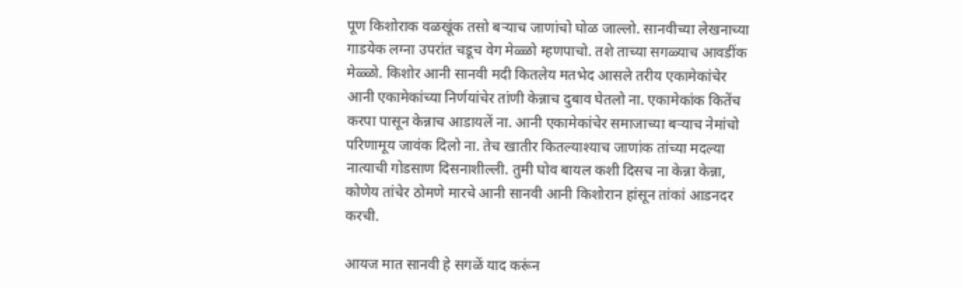पूण किशोराक वळखूंक तसो बऱ्याच जाणांचो घोळ जाल्लो. सानवीच्या लेखनाच्या गाडयेक लग्ना उपरांत चडूच वेग मेळ्ळो म्हणपाचो. तशे ताच्या सगळ्याच आवडींक मेळ्ळो. किशोर आनी सानवी मदी कितलेय मतभेद आसले तरीय एकामेकांचेर आनी एकामेकांच्या निर्णयांचेर तांणी केन्नाच दुबाव घेतलो ना. एकामेकांक कितेंच करपा पासून केन्नाच आडायलें ना. आनी एकामेकांचेर समाजाच्या बऱ्याच नेमांचो परिणामूय जावंक दिलो ना. तेच खातीर कितल्याश्याच जाणांक तांच्या मदल्या नात्याची गोडसाण दिसनाशील्ली. तुमी घोव बायल कशी दिसच ना केन्ना केन्ना, कोणेय तांचेर ठोमणे मारचे आनी सानवी आनी किशोरान हांसून तांकां आडनदर करची.

आयज मात सानवी हे सगळें याद करूंन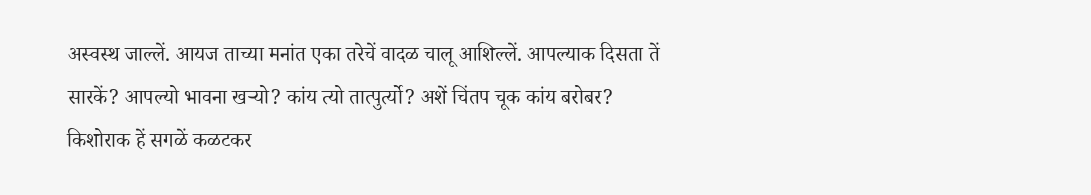अस्वस्थ जाल्लें. आयज ताच्या मनांत एका तरेचें वादळ चालू आशिल्लें. आपल्याक दिसता तें सारकें? आपल्यो भावना खऱ्यो? कांय त्यो तात्पुर्त्यो? अशें चिंतप चूक कांय बरोबर? किशोराक हें सगळें कळटकर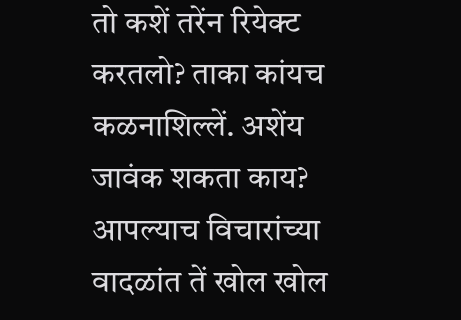तो कशें तरेंन रियेक्ट करतलो? ताका कांयच कळनाशिल्लें. अशेंय जावंक शकता काय? आपल्याच विचारांच्या वादळांत तें खोल खोल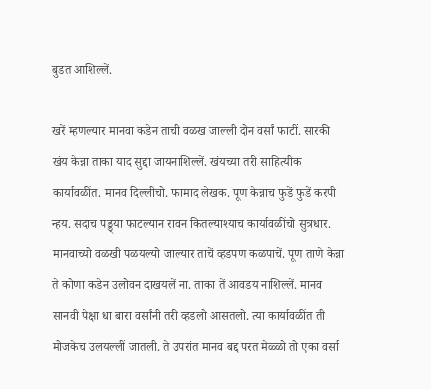बुडत आशिल्लें.

खरें म्हणल्यार मानवा कडेन ताची वळख जाल्ली दोन वर्सां फाटीं. सारकी खंय केन्ना ताका याद सुद्दा जायनाशिल्लें. खंयच्या तरी साहित्यीक कार्यावळींत. मानव दिल्लीचो. फामाद लेखक. पूण केन्नाच फुडें फुडें करपी न्हय. सदाच पड्ड्या फाटल्यान रावन कितल्याश्याच कार्यावळींचो सुत्रधार. मानवाच्यो वळखी पळयल्यो जाल्यार ताचें व्हडपण कळपाचें. पूण ताणे केन्ना ते कोणा कडेन उलोवन दाखयलें ना. ताका तें आवडय नाशिल्लें. मानव सानवी पेक्षा धा बारा वर्सांनी तरी व्हडलो आसतलो. त्या कार्यावळींत ती मोजकेच उलयल्लीं जातली. ते उपरांत मानव बद्द परत मेळ्ळो तो एका वर्सा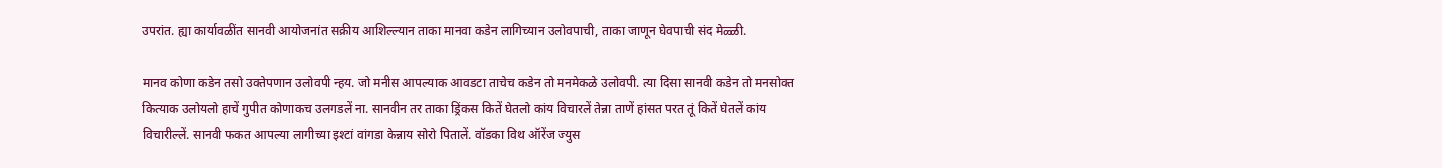उपरांत. ह्या कार्यावळींत सानवी आयोजनांत सक्रीय आशिल्ल्यान ताका मानवा कडेन लागिच्यान उलोवपाची, ताका जाणून घेवपाची संद मेळ्ळी.

मानव कोणा कडेन तसो उक्तेपणान उलोवपी न्हय. जो मनीस आपल्याक आवडटा ताचेच कडेन तो मनमेकळे उलोवपी. त्या दिसा सानवी कडेन तो मनसोक्त कित्याक उलोयलो हाचें गुपीत कोणाकच उलगडलें ना. सानवीन तर ताका ड्रिंकस कितें घेतलो कांय विचारलें तेन्ना ताणें हांसत परत तूं कितें घेतलें कांय विचारील्लें. सानवी फकत आपल्या लागीच्या इश्टां वांगडा केन्नाय सोरो पितालें. वॉडका विथ ऑरेंज ज्युस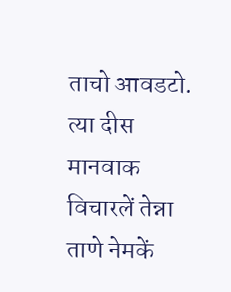ताचो आवडटो. त्या दीस मानवाक विचारलें तेन्ना ताणे नेमकें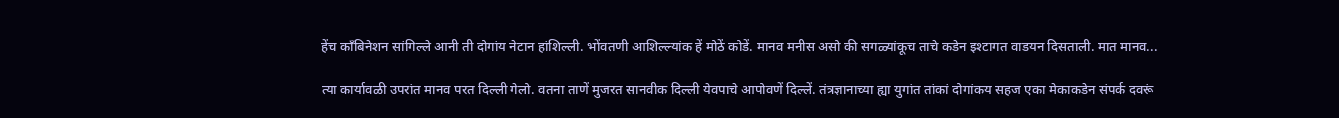हेंच काँबिनेशन सांगिल्ले आनी ती दोगांय नेटान हांशिल्ली. भोंवतणी आशिल्ल्यांक हें मोठें कोडें. मानव मनीस असो की सगळ्यांकूच ताचे कडेन इश्टागत वाडयन दिसताली. मात मानव...

त्या कार्यावळी उपरांत मानव परत दिल्ली गेलो. वतना ताणें मुजरत सानवीक दिल्ली येवपाचे आपोवणें दिल्लें. तंत्रज्ञानाच्या ह्या युगांत तांकां दोगांकय सहज एका मेकाकडेन संपर्क दवरूं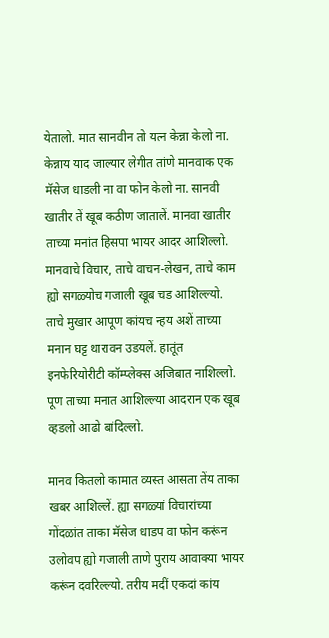येतालो. मात सानवीन तो यत्न केन्ना केलो ना. केन्नाय याद जाल्यार लेगीत तांणे मानवाक एक मॅसेज धाडली ना वा फोन केलो ना. सानवी खातीर तें खूब कठीण जातालें. मानवा खातीर ताच्या मनांत हिसपा भायर आदर आशिल्लो. मानवाचे विचार, ताचे वाचन-लेखन, ताचे काम ह्यो सगळ्योच गजाली खूब चड आशिल्ल्यो. ताचे मुखार आपूण कांयच न्हय अशें ताच्या मनान घट्ट थारावन उडयलें. हातूंत इनफेरियोरीटी कॉम्प्लेक्स अजिबात नाशिल्लो. पूण ताच्या मनात आशिल्ल्या आदरान एक खूब व्हडलो आढो बांदिल्लो.

मानव कितलो कामात व्यस्त आसता तेंय ताका खबर आशिल्लें. ह्या सगळ्यां विचारांच्या गोंदळांत ताका मॅसेज धाडप वा फोन करूंन उलोवप ह्यो गजाली ताणे पुराय आवाक्या भायर करूंन दवरिल्ल्यो. तरीय मदीं एकदां कांय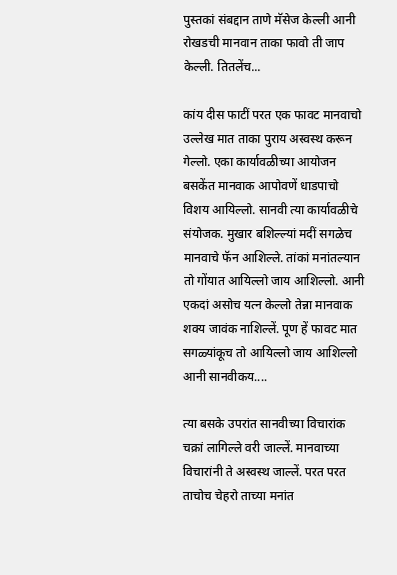पुस्तकां संबद्दान ताणे मॅसेज केल्ली आनी रोखडची मानवान ताका फावो ती जाप केल्ली. तितलेंच...

कांय दीस फाटीं परत एक फावट मानवाचो उल्लेख मात ताका पुराय अस्वस्थ करून गेल्लो. एका कार्यावळीच्या आयोजन बसकेंत मानवाक आपोवणें धाडपाचो विशय आयिल्लो. सानवी त्या कार्यावळीचे संयोजक. मुखार बशिल्ल्यां मदीं सगळेच मानवाचे फॅन आशिल्ले. तांकां मनांतल्यान तो गोंयात आयिल्लो जाय आशिल्लो. आनी एकदां असोच यत्न केल्लो तेन्ना मानवाक शक्य जावंक नाशिल्लें. पूण हें फावट मात सगळ्यांकूच तो आयिल्लो जाय आशिल्लो आनी सानवीकय....

त्या बसके उपरांत सानवीच्या विचारांक चक्रां लागिल्ले वरी जाल्लें. मानवाच्या विचारांनी ते अस्वस्थ जाल्लें. परत परत ताचोच चेहरो ताच्या मनांत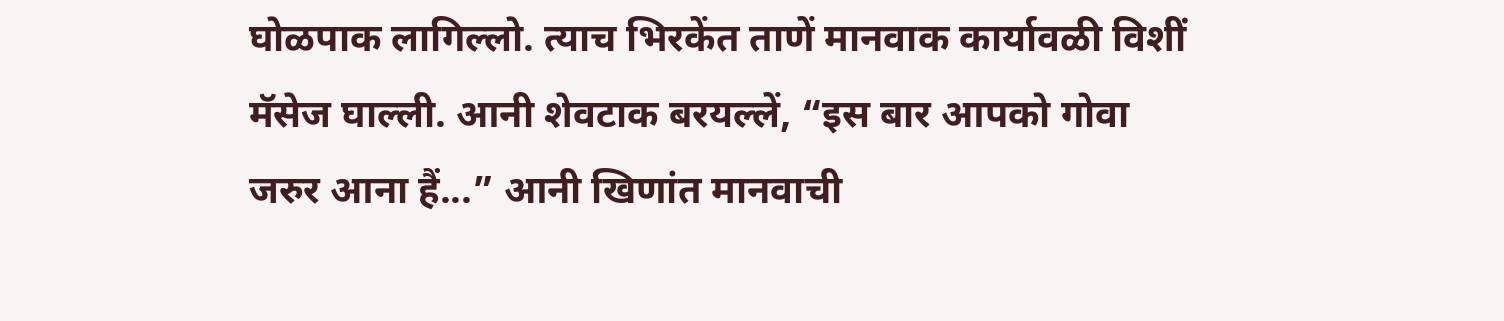घोळपाक लागिल्लो. त्याच भिरकेंत ताणें मानवाक कार्यावळी विशीं मॅसेज घाल्ली. आनी शेवटाक बरयल्लें, “इस बार आपको गोवा जरुर आना हैं...” आनी खिणांत मानवाची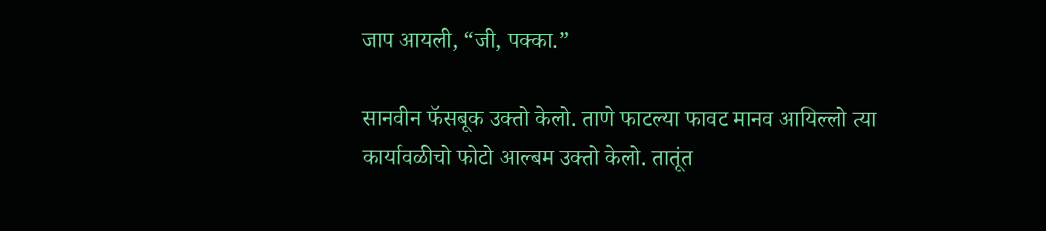जाप आयली, “जी, पक्का.”

सानवीन फॅसबूक उक्तो केलो. ताणे फाटल्या फावट मानव आयिल्लो त्या कार्यावळीचो फोटो आल्बम उक्तो केलो. तातूंत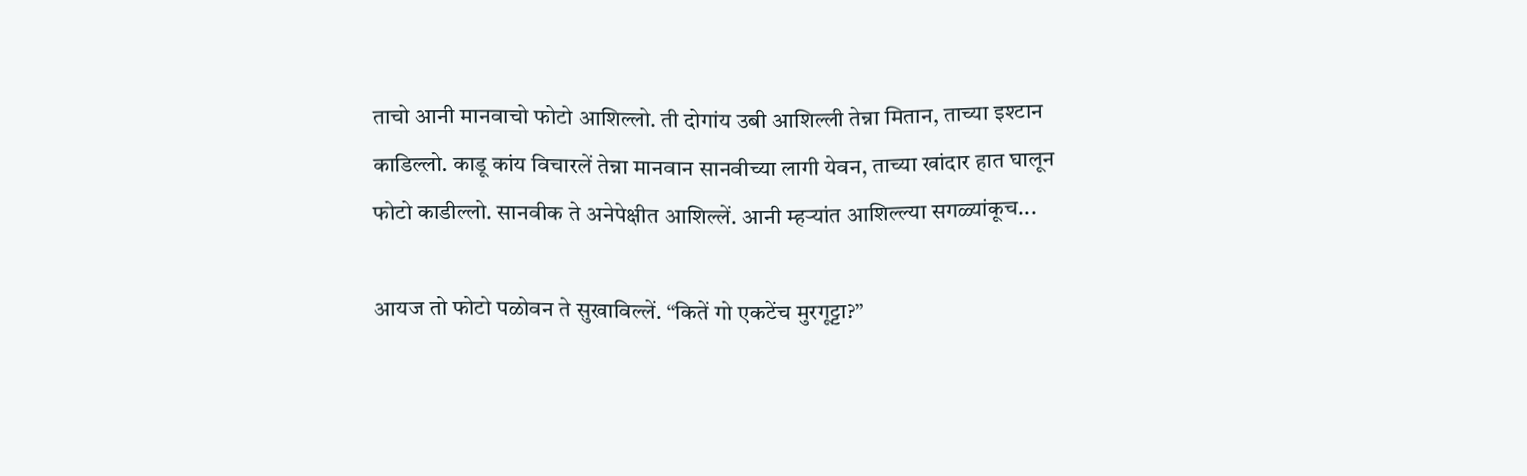ताचो आनी मानवाचो फोटो आशिल्लो. ती दोगांय उबी आशिल्ली तेन्ना मितान, ताच्या इश्टान काडिल्लो. काडू कांय विचारलें तेन्ना मानवान सानवीच्या लागी येवन, ताच्या खांदार हात घालून फोटो काडील्लो. सानवीक ते अनेपेक्षीत आशिल्लें. आनी म्हऱ्यांत आशिल्ल्या सगळ्यांकूच...

आयज तो फोटो पळोवन ते सुखाविल्लें. “कितें गो एकटेंच मुरगूट्टा?”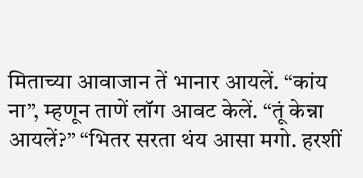मिताच्या आवाजान तें भानार आयलें. “कांय ना”, म्हणून ताणें लॉग आवट केलें. “तूं केन्ना आयलें?” “भितर सरता थंय आसा मगो. हरशीं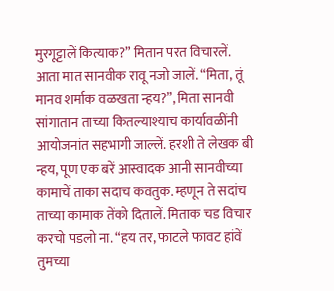मुरगूट्टालें कित्याक?” मितान परत विचारलें. आता मात सानवीक रावू नजो जालें. “मिता, तूं मानव शर्माक वळखता न्हय?”, मिता सानवी सांगातान ताच्या कितल्याश्याच कार्यावळींनी आयोजनांत सहभागी जाल्लें. हरशी ते लेखक बी न्हय, पूण एक बरें आस्वादक आनी सानवीच्या कामाचें ताका सदाच कवतुक. म्हणून ते सदांच ताच्या कामाक तेंको दितालें. मिताक चड विचार करचो पडलो ना. “हय तर, फाटले फावट हांवें तुमच्या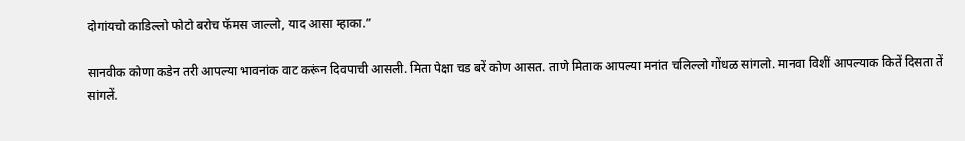दोगांयचो काडिल्लो फोटो बरोच फॅमस जाल्लो, याद आसा म्हाका.”

सानवीक कोणा कडेन तरी आपल्या भावनांक वाट करूंन दिवपाची आसली. मिता पेक्षा चड बरें कोण आसत. ताणे मिताक आपल्या मनांत चलिल्लो गोंधळ सांगलो. मानवा विशीं आपल्याक कितें दिसता तें सांगलें.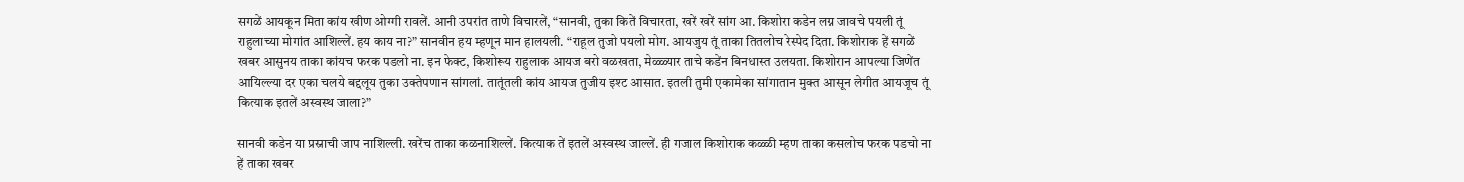सगळें आयकून मिता कांय खीण ओग्गी रावलें. आनी उपरांत ताणे विचारलें, “सानवी, तुका कितें विचारता, खरें खरें सांग आ. किशोरा कडेन लग्न जावचे पयली तूं राहुलाच्या मोगांत आशिल्लें. हय काय ना?” सानवीन हय म्हणून मान हालयली. “राहूल तुजो पयलो मोग. आयजुय तूं ताका तितलोच रेस्पेद दिता. किशोराक हें सगळें खबर आसुनय ताका कांयच फरक पडलो ना. इन फेक्ट, किशोरूय राहुलाक आयज बरो वळखता, मेळ्ळ्यार ताचे कडेंन बिनधास्त उलयता. किशोरान आपल्या जिणेंत आयिल्ल्या दर एका चलये बद्दलूय तुका उक्तेपणान सांगलां. तातूंतली कांय आयज तुजीय इश्ट आसात. इतली तुमी एकामेका सांगातान मुक्त आसून लेगीत आयजूच तूं कित्याक इतलें अस्वस्थ जाला?”

सानवी कडेन या प्रस्नाची जाप नाशिल्ली. खरेंच ताका कळनाशिल्लें. कित्याक तें इतलें अस्वस्थ जाल्लें. ही गजाल किशोराक कळ्ळी म्हण ताका कसलोच फरक पडचो ना हें ताका खबर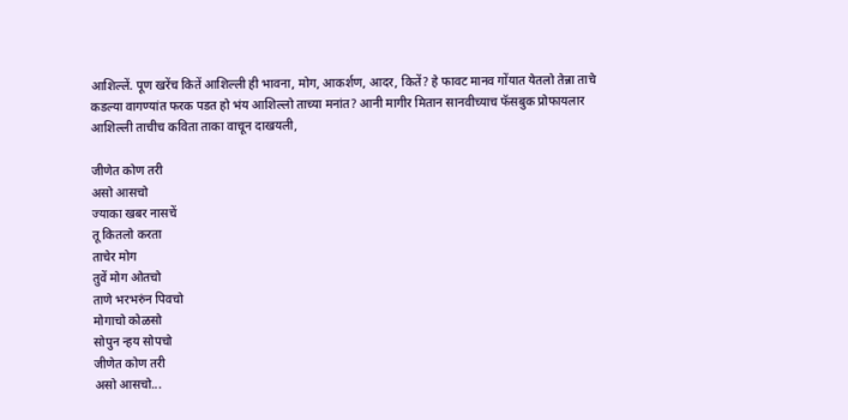आशिल्लें. पूण खरेंच कितें आशिल्ली ही भावना, मोग, आकर्शण, आदर, कितें? हे फावट मानव गोंयात येतलो तेन्ना ताचे कडल्या वागण्यांत फरक पडत हो भंय आशिल्लो ताच्या मनांत? आनी मागीर मितान सानवीच्याच फॅसबुक प्रोफायलार आशिल्ली ताचीच कविता ताका वाचून दाखयली,

जीणेत कोण तरी
असो आसचो
ज्याका खबर नासचें
तू कितलो करता
ताचेर मोग
तुवें मोग ओतचो
ताणे भरभरुंन पिवचो
मोगाचो कोळसो
सोपुन न्हय सोपचो
जीणेत कोण तरी
असो आसचो...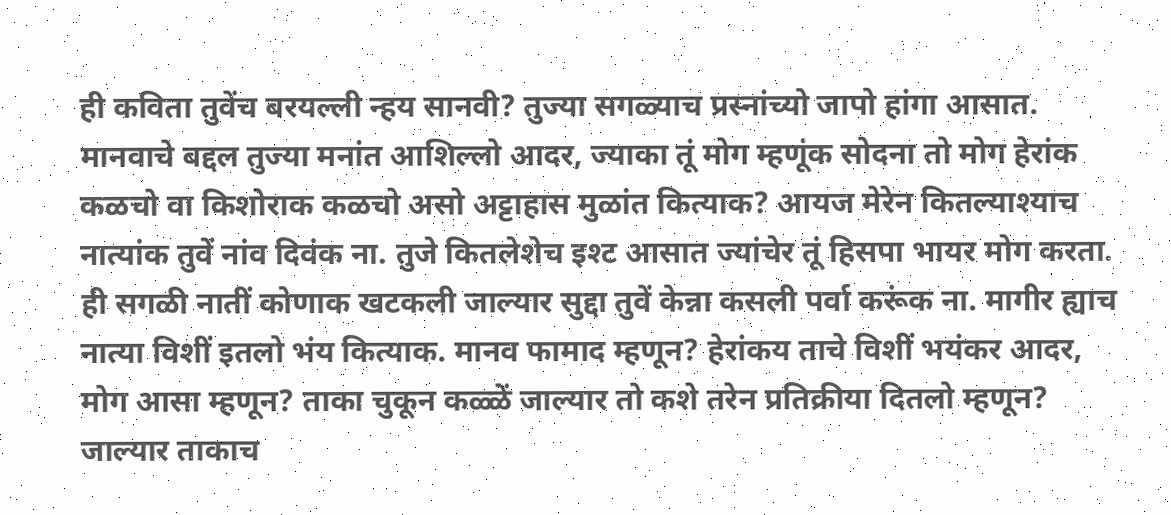ही कविता तुवेंच बरयल्ली न्हय सानवी? तुज्या सगळ्याच प्रस्नांच्यो जापो हांगा आसात. मानवाचे बद्दल तुज्या मनांत आशिल्लो आदर, ज्याका तूं मोग म्हणूंक सोदना तो मोग हेरांक कळचो वा किशोराक कळचो असो अट्टाहास मुळांत कित्याक? आयज मेरेन कितल्याश्याच नात्यांक तुवें नांव दिवंक ना. तुजे कितलेशेच इश्ट आसात ज्यांचेर तूं हिसपा भायर मोग करता. ही सगळी नातीं कोणाक खटकली जाल्यार सुद्दा तुवें केन्ना कसली पर्वा करूंक ना. मागीर ह्याच नात्या विशीं इतलो भंय कित्याक. मानव फामाद म्हणून? हेरांकय ताचे विशीं भयंकर आदर, मोग आसा म्हणून? ताका चुकून कळ्ळें जाल्यार तो कशे तरेन प्रतिक्रीया दितलो म्हणून? जाल्यार ताकाच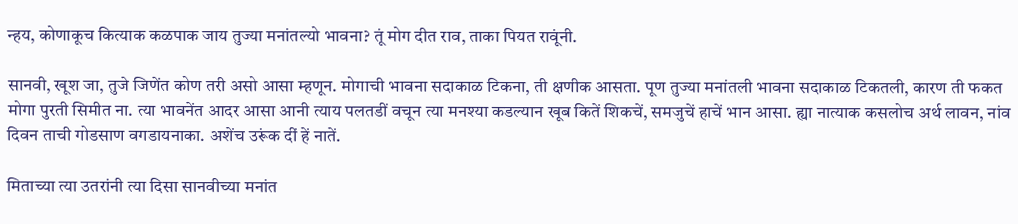न्हय, कोणाकूच कित्याक कळपाक जाय तुज्या मनांतल्यो भावना? तूं मोग दीत राव, ताका पियत रावूंनी.

सानवी, खूश जा, तुजे जिणेंत कोण तरी असो आसा म्हणून. मोगाची भावना सदाकाळ टिकना, ती क्षणीक आसता. पूण तुज्या मनांतली भावना सदाकाळ टिकतली, कारण ती फकत मोगा पुरती सिमीत ना. त्या भावनेंत आदर आसा आनी त्याय पलतडीं वचून त्या मनश्या कडल्यान खूब कितें शिकचें, समजुचें हाचें भान आसा. ह्या नात्याक कसलोच अर्थ लावन, नांव दिवन ताची गोडसाण वगडायनाका. अशेंच उरूंक दीं हें नातें.

मिताच्या त्या उतरांनी त्या दिसा सानवीच्या मनांत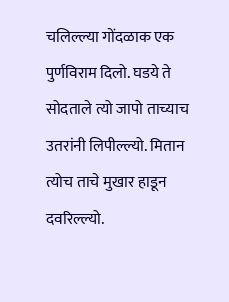चलिल्ल्या गोंदळाक एक पुर्णविराम दिलो. घडये ते सोदताले त्यो जापो ताच्याच उतरांनी लिपील्ल्यो. मितान त्योच ताचे मुखार हाडून दवरिल्ल्यो.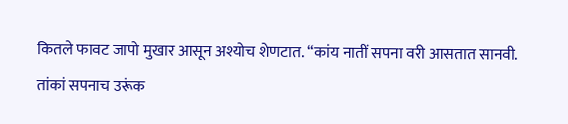कितले फावट जापो मुखार आसून अश्योच शेणटात. “कांय नातीं सपना वरी आसतात सानवी. तांकां सपनाच उरूंक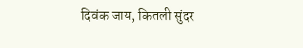दिवंक जाय, कितली सुंदर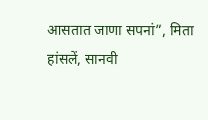आसतात जाणा सपनां”, मिता हांसलें, सानवी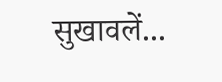सुखावलें...